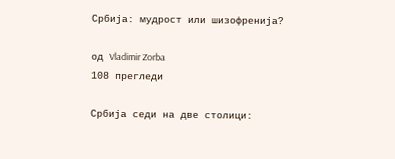Србија: мудрост или шизофренија?

од Vladimir Zorba
108 прегледи

Србија седи на две столици: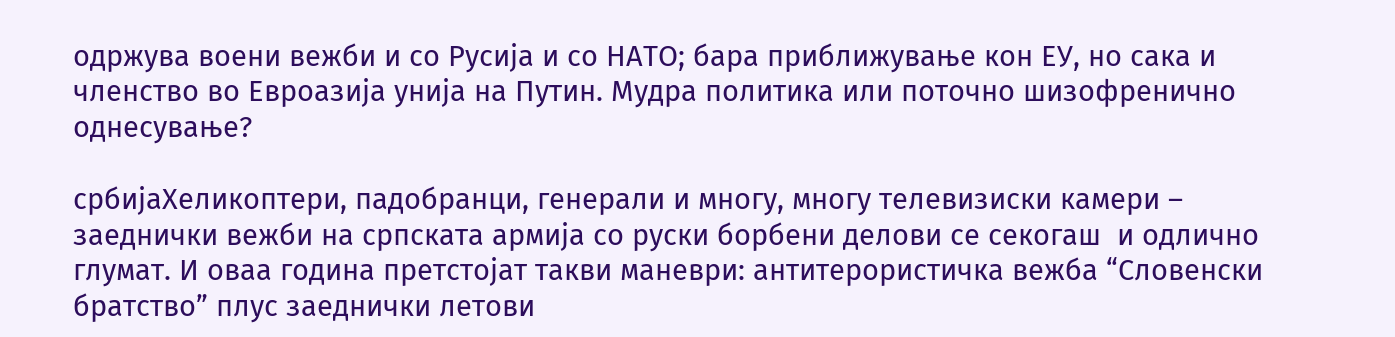одржува воени вежби и со Русија и со НАТО; бара приближување кон ЕУ, но сака и членство во Евроазија унија на Путин. Мудра политика или поточно шизофренично однесување?

србијаХеликоптери, падобранци, генерали и многу, многу телевизиски камери – заеднички вежби на српската армија со руски борбени делови се секогаш  и одлично глумат. И оваа година претстојат такви маневри: антитерористичка вежба “Словенски братство” плус заеднички летови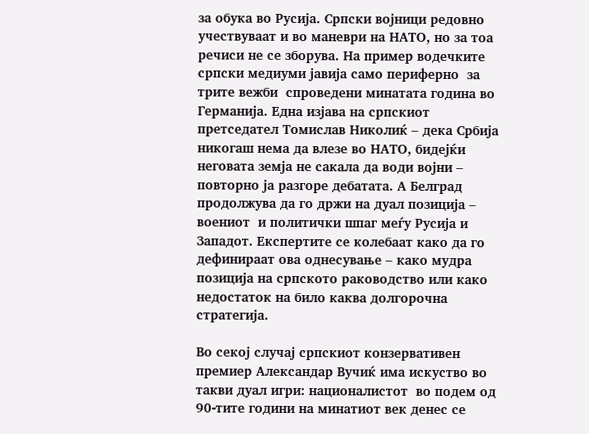за обука во Русија. Српски војници редовно учествуваат и во маневри на НАТО, но за тоа речиси не се зборува. На пример водечките српски медиуми јавија само периферно  за трите вежби  спроведени минатата година во Германија. Една изјава на српскиот претседател Томислав Николиќ – дека Србија никогаш нема да влезе во НАТО, бидејќи неговата земја не сакала да води војни – повторно ја разгоре дебатата. А Белград продолжува да го држи на дуал позиција – воениот  и политички шпаг меѓу Русија и Западот. Експертите се колебаат како да го дефинираат ова однесување – како мудра позиција на српското раководство или како недостаток на било каква долгорочна стратегија.

Во секој случај српскиот конзервативен премиер Александар Вучиќ има искуство во такви дуал игри: националистот  во подем од 90-тите години на минатиот век денес се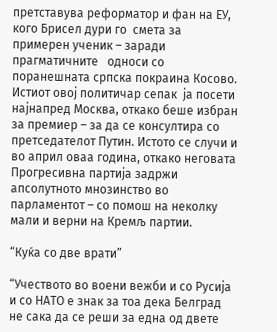претставува реформатор и фан на ЕУ, кого Брисел дури го  смета за примерен ученик – заради прагматичните   односи со поранешната српска покраина Косово. Истиот овој политичар сепак  ја посети најнапред Москва, откако беше избран за премиер – за да се консултира со претседателот Путин. Истото се случи и во април оваа година, откако неговата Прогресивна партија задржи апсолутното мнозинство во парламентот – со помош на неколку мали и верни на Кремљ партии.

“Куќа со две врати”

“Учеството во воени вежби и со Русија и со НАТО е знак за тоа дека Белград не сака да се реши за една од двете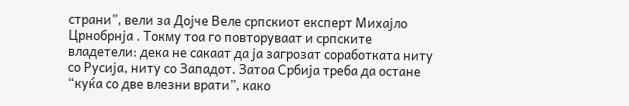страни”, вели за Дојче Веле српскиот експерт Михајло Црнобрнја . Токму тоа го повторуваат и српските владетели: дека не сакаат да ја загрозат соработката ниту со Русија, ниту со Западот. Затоа Србија треба да остане “куќа со две влезни врати”, како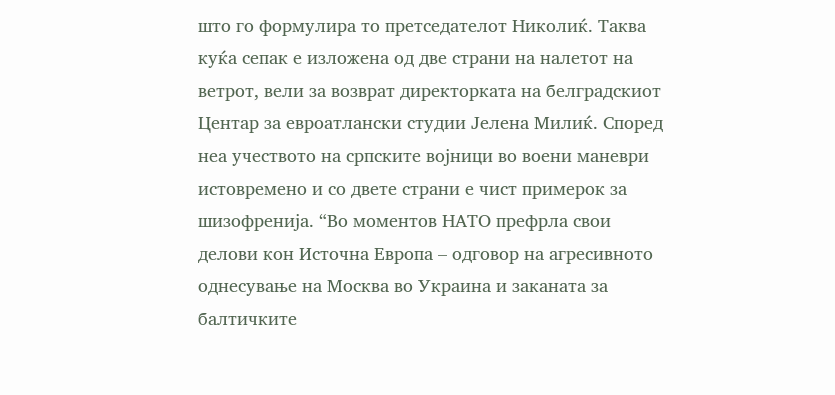што го формулира то претседателот Николиќ. Таква куќа сепак е изложена од две страни на налетот на ветрот, вели за возврат директорката на белградскиот Центар за евроатлански студии Јелена Милиќ. Според неа учеството на српските војници во воени маневри истовремено и со двете страни е чист примерок за  шизофренија. “Во моментов НАТО префрла свои делови кон Источна Европа – одговор на агресивното однесување на Москва во Украина и заканата за балтичките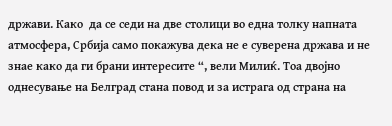држави. Како  да се седи на две столици во една толку напната атмосфера, Србија само покажува дека не е суверена држава и не знае како да ги брани интересите “, вели Милиќ. Тоа двојно однесување на Белград стана повод и за истрага од страна на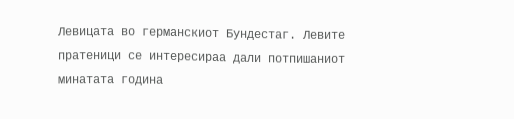Левицата во германскиот Бундестаг. Левите пратеници се интересираа дали потпишаниот минатата година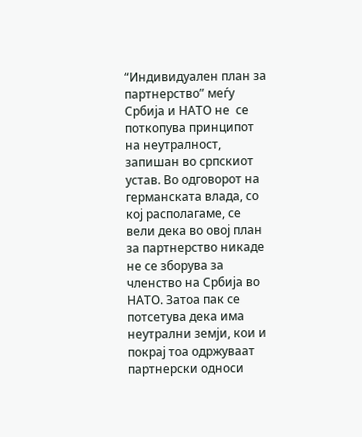“Индивидуален план за партнерство” меѓу Србија и НАТО не  се поткопува принципот на неутралност, запишан во српскиот устав. Во одговорот на германската влада, со кој располагаме, се вели дека во овој план за партнерство никаде не се зборува за членство на Србија во НАТО. Затоа пак се потсетува дека има неутрални земји, кои и покрај тоа одржуваат партнерски односи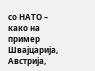со НАТО – како на пример Швајцарија, Австрија,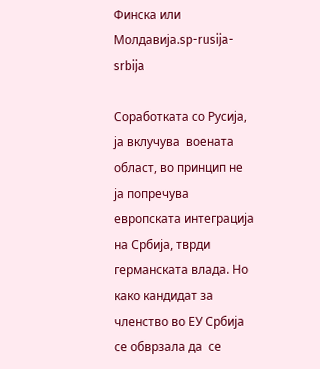Финска или Молдавија.sp-rusija-srbija

Соработката со Русија, ја вклучува  воената област, во принцип не ја попречува европската интеграција на Србија, тврди германската влада. Но како кандидат за членство во ЕУ Србија се обврзала да  се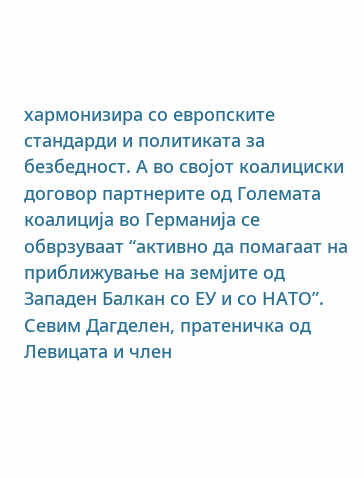хармонизира со европските стандарди и политиката за безбедност. А во својот коалициски договор партнерите од Големата коалиција во Германија се обврзуваат “активно да помагаат на приближување на земјите од Западен Балкан со ЕУ и со НАТО”. Севим Дагделен, пратеничка од Левицата и член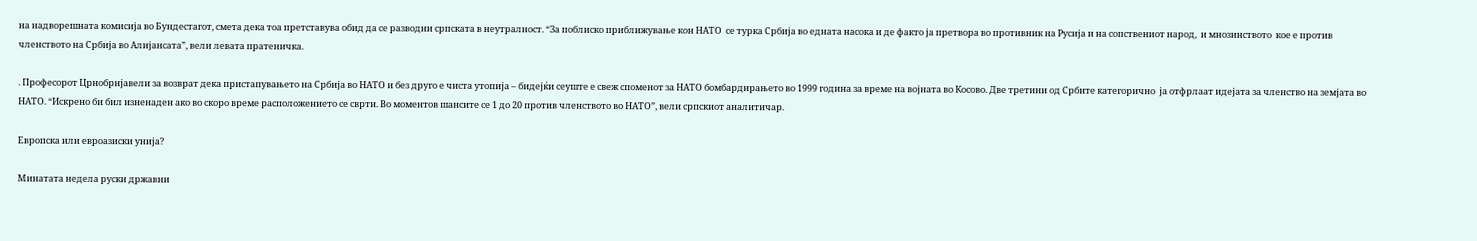на надворешната комисија во Бундестагот, смета дека тоа претставува обид да се разводни српската в неутралност. “За поблиско приближување кон НАТО  се турка Србија во едната насока и де факто ја претвора во противник на Русија и на сопствениот народ,  и мнозинството  кое е против членството на Србија во Алијансата”, вели левата пратеничка.

. Професорот Црнобрнјавели за возврат дека пристапувањето на Србија во НАТО и без друго е чиста утопија – бидејќи сеуште е свеж споменот за НАТО бомбардирањето во 1999 година за време на војната во Косово. Две третини од Србите категорично  ја отфрлаат идејата за членство на земјата во НАТО. “Искрено би бил изненаден ако во скоро време расположението се сврти. Во моментов шансите се 1 до 20 против членството во НАТО”, вели српскиот аналитичар.

Европска или евроазиски унија?

Минатата недела руски државни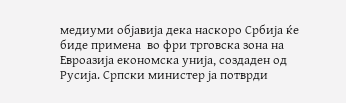медиуми објавија дека наскоро Србија ќе биде примена  во фри трговска зона на Евроазија економска унија, создаден од Русија. Српски министер ја потврди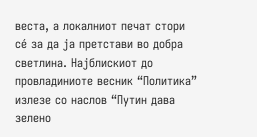веста, а локалниот печат стори сé за да ја претстави во добра светлина. Најблискиот до провладиниоте весник “Политика” излезе со наслов “Путин дава зелено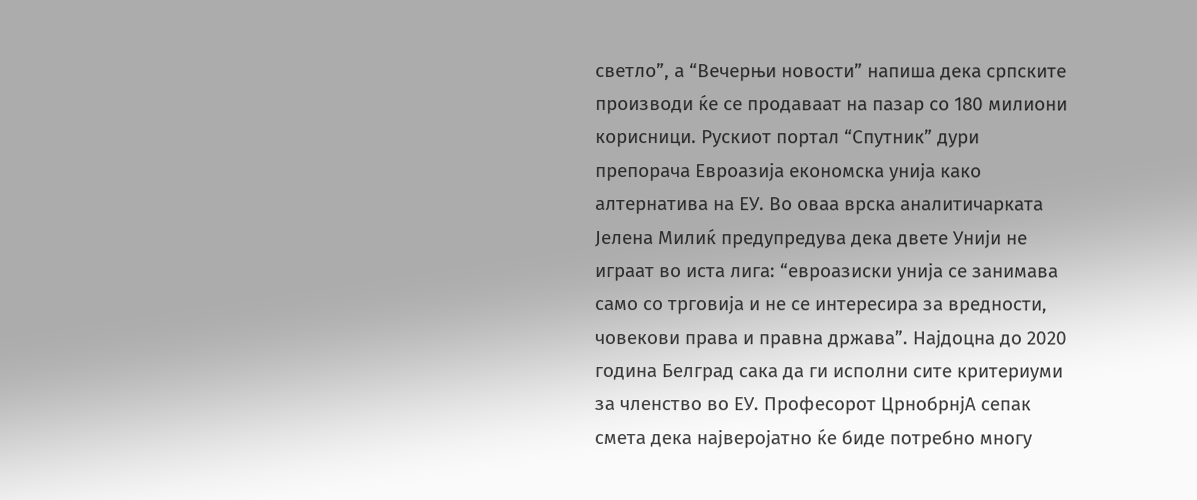светло”, а “Вечерњи новости” напиша дека српските производи ќе се продаваат на пазар со 180 милиони корисници. Рускиот портал “Спутник” дури препорача Евроазија економска унија како алтернатива на ЕУ. Во оваа врска аналитичарката  Јелена Милиќ предупредува дека двете Унији не играат во иста лига: “евроазиски унија се занимава само со трговија и не се интересира за вредности, човекови права и правна држава”. Најдоцна до 2020 година Белград сака да ги исполни сите критериуми за членство во ЕУ. Професорот ЦрнобрнјА сепак смета дека најверојатно ќе биде потребно многу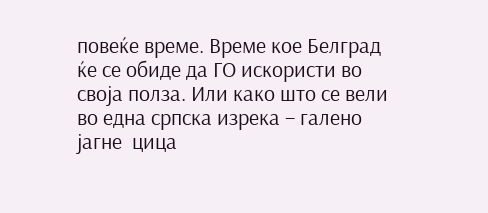повеќе време. Време кое Белград ќе се обиде да ГО искористи во своја полза. Или како што се вели во една српска изрека – галено   јагне  цица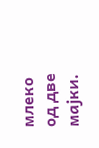млеко од две мајки.